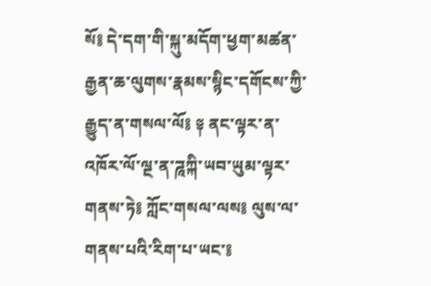སོ༔ དེ་དག་གི་སྐུ་མདོག་ཕྱག་མཚན་རྒྱན་ཆ་ལུགས་རྣམས་སྙིང་དགོངས་ཀྱི་རྒྱུད་ན་གསལ་ལོ༔ ༈ ནང་ལྟར་ན་འཁོར་ལོ་ལྔ་ན་ཌཱཀྐི་ཡབ་ཡུམ་ལྟར་གནས་ཏེ༔ ཀློང་གསལ་ལས༔ ལུས་ལ་གནས་པའི་རིག་པ་ཡང་༔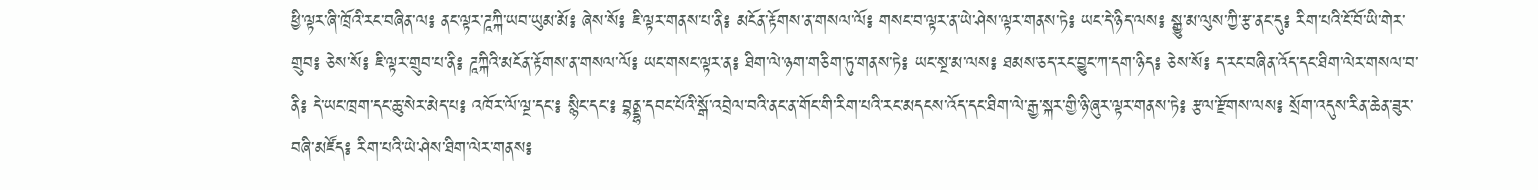ཕྱི་ལྟར་ཞི་ཁྲོའི་རང་བཞིན་ལ༔ ནང་ལྟར་ཌཱཀྐི་ཡབ་ཡུམ་མོ༔ ཞེས་སོ༔ ཇི་ལྟར་གནས་པ་ནི༔ མངོན་རྟོགས་ན་གསལ་ལོ༔ གསང་བ་ལྟར་ན་ཡེ་ཤེས་ལྟར་གནས་ཏེ༔ ཡང་དེ་ཉིད་ལས༔ སྒྱུ་མ་ལུས་ཀྱི་རྩ་ནང་དུ༔ རིག་པའི་ངོ་བོ་ཡི་གེར་གྲུབ༔ ཅེས་སོ༔ ཇི་ལྟར་གྲུབ་པ་ནི༔ ཌཱཀྐིའི་མངོན་རྟོགས་ན་གསལ་ལོ༔ ཡང་གསང་ལྟར་ན༔ ཐིག་ལེ་ཉག་གཅིག་ཏུ་གནས་ཏེ༔ ཡང་སྔ་མ་ལས༔ ཐམས་ཅད་རང་བྱུང་ཀ་དག་ཉིད༔ ཅེས་སོ༔ ད་རང་བཞིན་འོད་དང་ཐིག་ལེར་གསལ་བ་ནི༔ དེ་ཡང་ཁྲག་དང་ཆུ་སེར་མེད་པ༔ འཁོར་ལོ་ལྔ་དང་༔ སྙིང་དང་༔ བྷནྡྷ་དབང་པོའི་སྒོ་འབྲེལ་བའི་ནང་ན་གོང་གི་རིག་པའི་རང་མདངས་འོད་དང་ཐིག་ལེ་རྒྱ་སྐར་གྱི་ཉི་ཞུར་ལྟར་གནས་ཏེ༔ རྩལ་རྫོགས་ལས༔ སྲོག་འདུས་རིན་ཆེན་ཟུར་བཞི་མཛོད༔ རིག་པའི་ཡེ་ཤེས་ཐིག་ལེར་གནས༔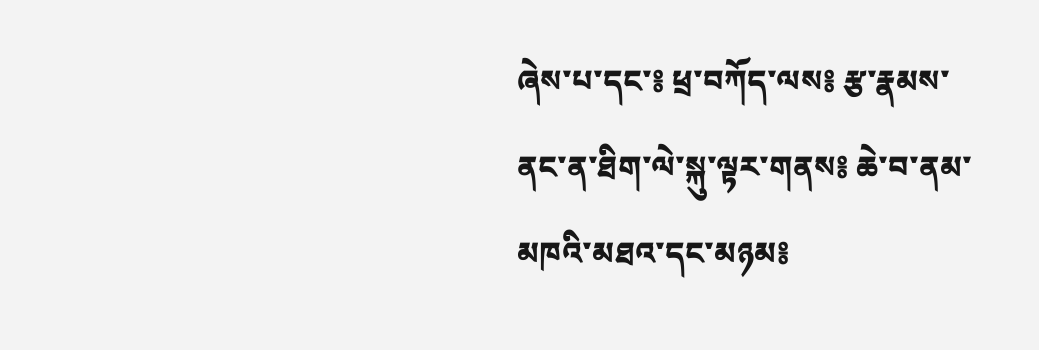ཞེས་པ་དང་༔ ཕྲ་བཀོད་ལས༔ རྩ་རྣམས་ནང་ན་ཐིག་ལེ་སྐུ་ལྟར་གནས༔ ཆེ་བ་ནམ་མཁའི་མཐའ་དང་མཉམ༔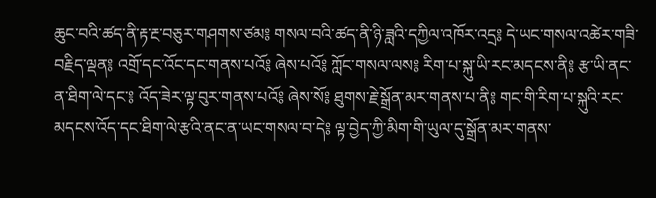ཆུང་བའི་ཚད་ནི་རྟ་རྔ་བཅུར་གཤགས་ཙམ༔ གསལ་བའི་ཚད་ནི་ཉི་ཟླའི་དཀྱིལ་འཁོར་འདྲ༔ དེ་ཡང་གསལ་འཚེར་གཟི་བརྗིད་ལྡན༔ འགྲོ་དང་འོང་དང་གནས་པའོ༔ ཞེས་པའོ༔ ཀློང་གསལ་ལས༔ རིག་པ་སྐུ་ཡི་རང་མདངས་ནི༔ རྩ་ཡི་ནང་ན་ཐིག་ལེ་དང་༔ འོད་ཟེར་ལྟ་བུར་གནས་པའོ༔ ཞེས་སོ༔ ཐུགས་རྗེ་སྒྲོན་མར་གནས་པ་ནི༔ གང་གི་རིག་པ་སྐུའི་རང་མདངས་འོད་དང་ཐིག་ལེ་རྩའི་ནང་ན་ཡང་གསལ་བ་དེ༔ ལྟ་བྱེད་ཀྱི་མིག་གི་ཡུལ་དུ་སྒྲོན་མར་གནས་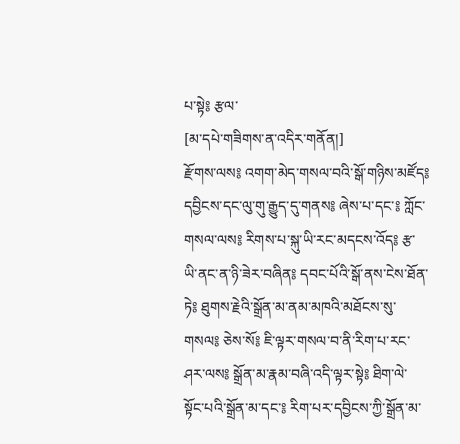པ་སྟེ༔ རྩལ་
[མ་དཔེ་གཟིགས་ན་འདིར་གནོན།]
རྫོགས་ལས༔ འགག་མེད་གསལ་བའི་སྒོ་གཉིས་མཛོད༔ དབྱིངས་དང་ལུ་གུ་རྒྱུད་དུ་གནས༔ ཞེས་པ་དང་༔ ཀློང་གསལ་ལས༔ རིགས་པ་སྐུ་ཡི་རང་མདངས་འོད༔ རྩ་ཡི་ནང་ན་ཉི་ཟེར་བཞིན༔ དབང་པོའི་སྒོ་ནས་ངེས་ཐོན་ཏེ༔ ཐུགས་རྗེའི་སྒྲོན་མ་ནམ་མཁའི་མཐོངས་སུ་གསལ༔ ཅེས་སོ༔ ཇི་ལྟར་གསལ་བ་ནི་རིག་པ་རང་ཤར་ལས༔ སྒྲོན་མ་རྣམ་བཞི་འདི་ལྟར་སྟེ༔ ཐིག་ལེ་སྟོང་པའི་སྒྲོན་མ་དང་༔ རིག་པར་དབྱིངས་ཀྱི་སྒྲོན་མ་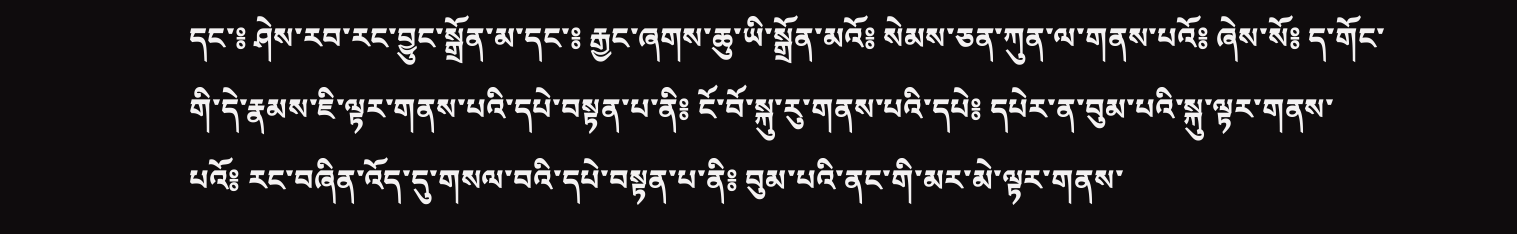དང་༔ ཤེས་རབ་རང་བྱུང་སྒྲོན་མ་དང་༔ རྒྱང་ཞགས་ཆུ་ཡི་སྒྲོན་མའོ༔ སེམས་ཅན་ཀུན་ལ་གནས་པའོ༔ ཞེས་སོ༔ ད་གོང་གི་དེ་རྣམས་ཇི་ལྟར་གནས་པའི་དཔེ་བསྟན་པ་ནི༔ ངོ་བོ་སྐུ་རུ་གནས་པའི་དཔེ༔ དཔེར་ན་བུམ་པའི་སྐུ་ལྟར་གནས་པའོ༔ རང་བཞིན་འོད་དུ་གསལ་བའི་དཔེ་བསྟན་པ་ནི༔ བུམ་པའི་ནང་གི་མར་མེ་ལྟར་གནས་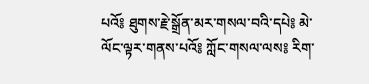པའོ༔ ཐུགས་རྗེ་སྒྲོན་མར་གསལ་བའི་དཔེ༔ མེ་ལོང་ལྟར་གནས་པའོ༔ ཀློང་གསལ་ལས༔ རིག་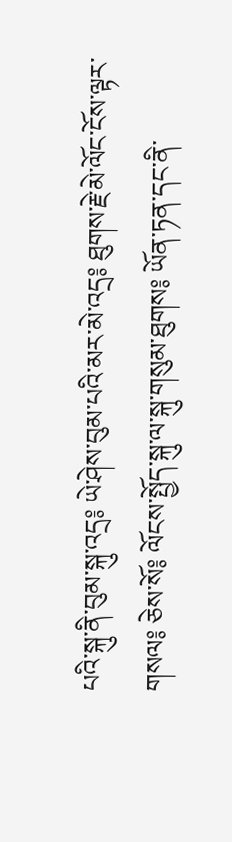པའི་སྐུ་ནི་བུམ་སྐུ་འདྲ༔ ཡེ་ཤེས་བུམ་པའི་མར་མེ་འདྲ༔ ཐུགས་རྗེ་མེ་ལོང་ངོས་ལྟར་གསལ༔ ཅེས་སོ༔ ལོངས་སྤྱོད་སྐུ་ལ་སྐུ་གསུམ་ཐུགས༔ ཡོན་ཏན་དང་ནི་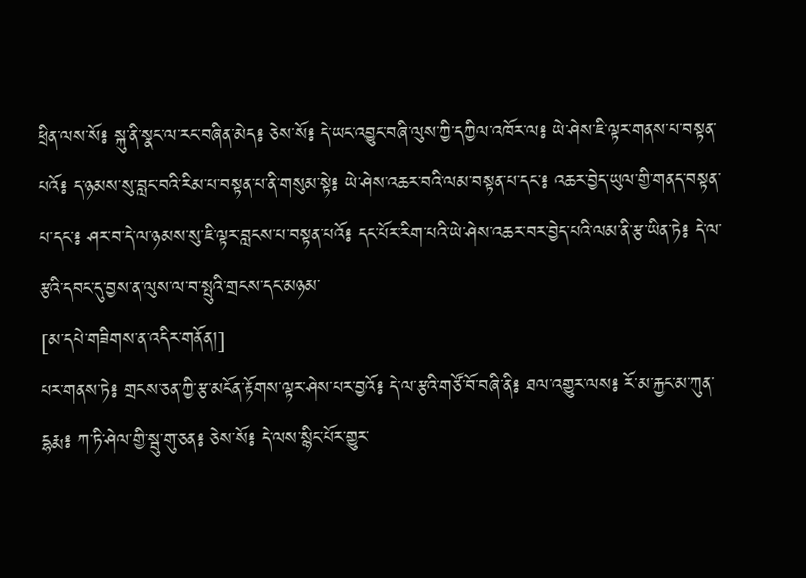ཕྲིན་ལས་སོ༔ སྐུ་ནི་སྣང་ལ་རང་བཞིན་མེད༔ ཅེས་སོ༔ དེ་ཡང་འབྱུང་བཞི་ལུས་ཀྱི་དཀྱིལ་འཁོར་ལ༔ ཡེ་ཤེས་ཇི་ལྟར་གནས་པ་བསྟན་པའོ༔ ད་ཉམས་སུ་བླང་བའི་རིམ་པ་བསྟན་པ་ནི་གསུམ་སྟེ༔ ཡེ་ཤེས་འཆར་བའི་ལམ་བསྟན་པ་དང་༔ འཆར་བྱེད་ཡུལ་གྱི་གནད་བསྟན་པ་དང་༔ ཤར་བ་དེ་ལ་ཉམས་སུ་ཇི་ལྟར་བླངས་པ་བསྟན་པའོ༔ དང་པོར་རིག་པའི་ཡེ་ཤེས་འཆར་བར་བྱེད་པའི་ལམ་ནི་རྩ་ཡིན་ཏེ༔ དེ་ལ་རྩའི་དབང་དུ་བྱས་ན་ལུས་ལ་བ་སྤུའི་གྲངས་དང་མཉམ་
[མ་དཔེ་གཟིགས་ན་འདིར་གནོན།]
པར་གནས་ཏེ༔ གྲངས་ཅན་ཀྱི་རྩ་མངོན་རྟོགས་ལྟར་ཤེས་པར་བྱའོ༔ དེ་ལ་རྩའི་གཙོ་བོ་བཞི་ནི༔ ཐལ་འགྱུར་ལས༔ རོ་མ་རྐྱང་མ་ཀུན་དྷརྨ༔ ཀ་ཏི་ཤེལ་གྱི་སྦུ་གུ་ཅན༔ ཅེས་སོ༔ དེ་ལས་སྙིང་པོར་གྱུར་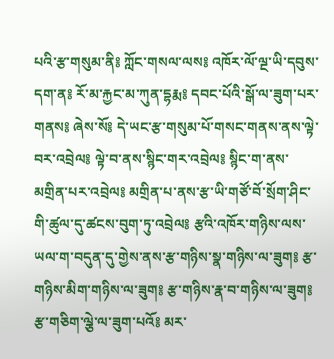པའི་རྩ་གསུམ་ནི༔ ཀློང་གསལ་ལས༔ འཁོར་ལོ་ལྔ་ཡི་དབུས་དག་ན༔ རོ་མ་རྐྱང་མ་ཀུན་དྷརྨ༔ དབང་པོའི་སྒོ་ལ་ཟུག་པར་གནས༔ ཞེས་སོ༔ དེ་ཡང་རྩ་གསུམ་པོ་གསང་གནས་ནས་ལྟེ་བར་འབྲེལ༔ ལྟེ་བ་ནས་སྙིང་གར་འབྲེལ༔ སྙིང་ག་ནས་མགྲིན་པར་འབྲེལ༔ མགྲིན་པ་ནས་རྩ་ཡི་གཙོ་བོ་སྲོག་ཤིང་གི་ཚུལ་དུ་ཚངས་བུག་ཏུ་འབྲེལ༔ རྩའི་འཁོར་གཉིས་ལས་ཡལ་ག་བདུན་དུ་གྱེས་ནས་རྩ་གཉིས་སྣ་གཉིས་ལ་ཟུག༔ རྩ་གཉིས་མིག་གཉིས་ལ་ཟུག༔ རྩ་གཉིས་རྣ་བ་གཉིས་ལ་ཟུག༔ རྩ་གཅིག་ལྕེ་ལ་ཟུག་པའོ༔ མར་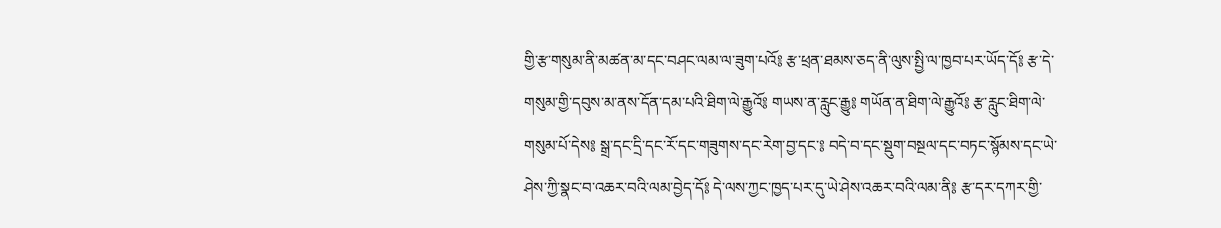གྱི་རྩ་གསུམ་ནི་མཚན་མ་དང་བཤང་ལམ་ལ་ཟུག་པའོ༔ རྩ་ཕྲན་ཐམས་ཅད་ནི་ལུས་སྤྱི་ལ་ཁྱབ་པར་ཡོད་དོ༔ རྩ་དེ་གསུམ་གྱི་དབུས་མ་ནས་དོན་དམ་པའི་ཐིག་ལེ་རྒྱུའོ༔ གཡས་ན་རླུང་རྒྱུ༔ གཡོན་ན་ཐིག་ལེ་རྒྱུའོ༔ རྩ་རླུང་ཐིག་ལེ་གསུམ་པོ་དེས༔ སྒྲ་དང་དྲི་དང་རོ་དང་གཟུགས་དང་རེག་བྱ་དང་༔ བདེ་བ་དང་སྡུག་བསྔལ་དང་བཏང་སྙོམས་དང་ཡེ་ཤེས་ཀྱི་སྣང་བ་འཆར་བའི་ལམ་བྱེད་དོ༔ དེ་ལས་ཀྱང་ཁྱད་པར་དུ་ཡེ་ཤེས་འཆར་བའི་ལམ་ནི༔ རྩ་དར་དཀར་གྱི་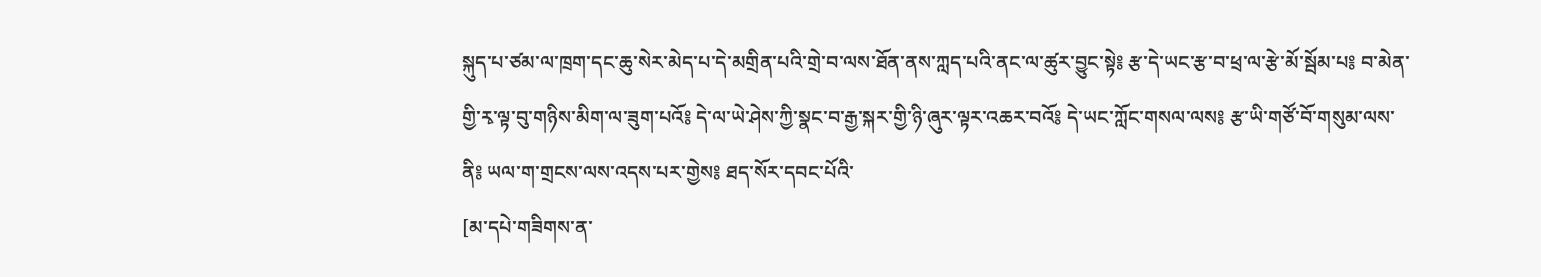སྐུད་པ་ཙམ་ལ་ཁྲག་དང་ཆུ་སེར་མེད་པ་དེ་མགྲིན་པའི་གྲེ་བ་ལས་ཐོན་ནས་ཀླད་པའི་ནང་ལ་ཚུར་བྱུང་སྟེ༔ རྩ་དེ་ཡང་རྩ་བ་ཕྲ་ལ་རྩེ་མོ་སྦོམ་པ༔ བ་མེན་གྱི་རྭ་ལྟ་བུ་གཉིས་མིག་ལ་ཟུག་པའོ༔ དེ་ལ་ཡེ་ཤེས་ཀྱི་སྣང་བ་རྒྱ་སྐར་གྱི་ཉི་ཞུར་ལྟར་འཆར་བའོ༔ དེ་ཡང་ཀློང་གསལ་ལས༔ རྩ་ཡི་གཙོ་བོ་གསུམ་ལས་ནི༔ ཡལ་ག་གྲངས་ལས་འདས་པར་གྱེས༔ ཐད་སོར་དབང་པོའི་
[མ་དཔེ་གཟིགས་ན་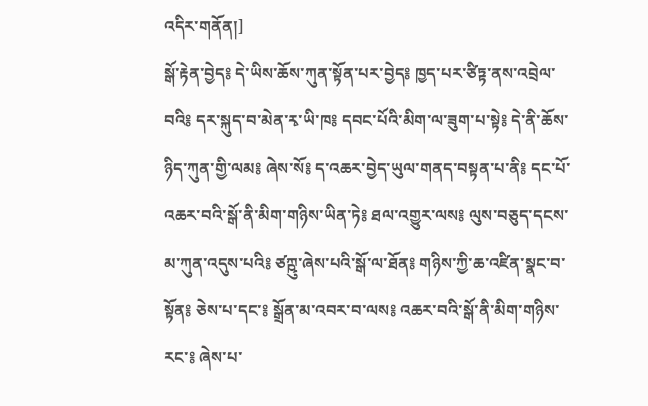འདིར་གནོན།]
སྒོ་རྟེན་བྱེད༔ དེ་ཡིས་ཆོས་ཀུན་སྟོན་པར་བྱེད༔ ཁྱད་པར་ཙིཏྟ་ནས་འབྲེལ་བའི༔ དར་སྐུད་བ་མེན་རྭ་ཡི་ཁ༔ དབང་པོའི་མིག་ལ་ཟུག་པ་སྟེ༔ དེ་ནི་ཆོས་ཉིད་ཀུན་གྱི་ལམ༔ ཞེས་སོ༔ ད་འཆར་བྱེད་ཡུལ་གནད་བསྟན་པ་ནི༔ དང་པོ་འཆར་བའི་སྒོ་ནི་མིག་གཉིས་ཡིན་ཏེ༔ ཐལ་འགྱུར་ལས༔ ལུས་བཅུད་དངས་མ་ཀུན་འདུས་པའི༔ ཙཀྵུ་ཞེས་པའི་སྒོ་ལ་ཐོན༔ གཉིས་ཀྱི་ཆ་འཛིན་སྣང་བ་སྟོན༔ ཅེས་པ་དང་༔ སྒྲོན་མ་འབར་བ་ལས༔ འཆར་བའི་སྒོ་ནི་མིག་གཉིས་རང་༔ ཞེས་པ་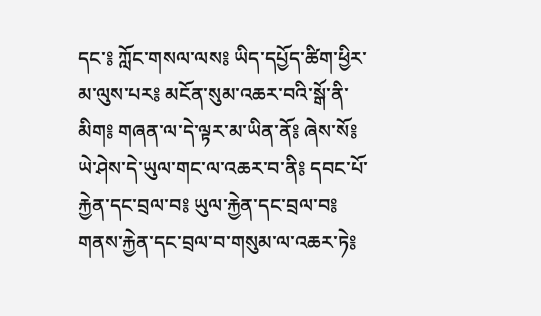དང་༔ ཀློང་གསལ་ལས༔ ཡིད་དཔྱོད་ཚིག་ཕྱིར་མ་ལུས་པར༔ མངོན་སུམ་འཆར་བའི་སྒོ་ནི་མིག༔ གཞན་ལ་དེ་ལྟར་མ་ཡིན་ནོ༔ ཞེས་སོ༔ ཡེ་ཤེས་དེ་ཡུལ་གང་ལ་འཆར་བ་ནི༔ དབང་པོ་རྐྱེན་དང་བྲལ་བ༔ ཡུལ་རྐྱེན་དང་བྲལ་བ༔ གནས་རྐྱེན་དང་བྲལ་བ་གསུམ་ལ་འཆར་ཏེ༔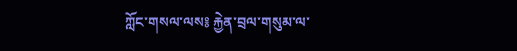ཀློང་གསལ་ལས༔ རྐྱེན་བྲལ་གསུམ་ལ་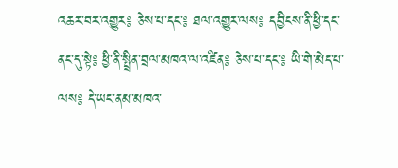འཆར་བར་འགྱུར༔ ཅེས་པ་དང་༔ ཐལ་འགྱུར་ལས༔ དབྱིངས་ནི་ཕྱི་དང་ནང་དུ་སྟེ༔ ཕྱི་ནི་སྤྲིན་བྲལ་མཁའ་ལ་འཛིན༔ ཅེས་པ་དང་༔ ཡི་གེ་མེད་པ་ལས༔ དེ་ཡང་ནམ་མཁའ་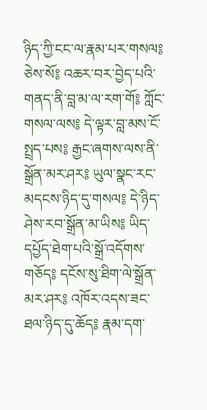ཉིད་ཀྱི་ངང་ལ་རྣམ་པར་གསལ༔ ཅེས་སོ༔ འཆར་བར་བྱེད་པའི་གནད་ནི་བླ་མ་ལ་རག་གོ༔ ཀློང་གསལ་ལས༔ དེ་ལྟར་བླ་མས་ངོ་སྤྲད་པས༔ རྒྱང་ཞགས་ལས་ནི་སྒྲོན་མར་ཤར༔ ཡུལ་སྣང་རང་མདངས་ཉིད་དུ་གསལ༔ དེ་ཉིད་ཤེས་རབ་སྒྲོན་མ་ཡིས༔ ཡིད་དཔྱོད་ཐེག་པའི་སྒྲོ་འདོགས་གཅོད༔ དངོས་སུ་ཐིག་ལེ་སྒྲོན་མར་ཤར༔ འཁོར་འདས་ཟང་ཐལ་ཉིད་དུ་ཆོད༔ རྣམ་དག་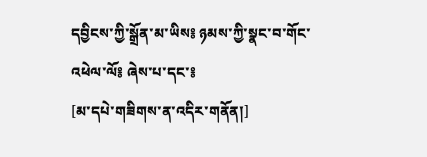དབྱིངས་ཀྱི་སྒྲོན་མ་ཡིས༔ ཉམས་ཀྱི་སྣང་བ་གོང་འཕེལ་ལོ༔ ཞེས་པ་དང་༔
[མ་དཔེ་གཟིགས་ན་འདིར་གནོན།]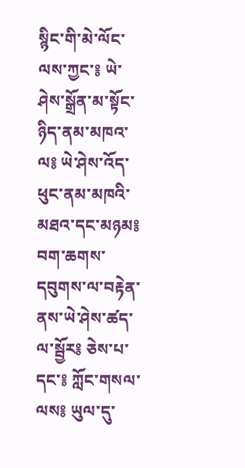སྙིང་གི་མེ་ལོང་ལས་ཀྱང་༔ ཡེ་ཤེས་སྒྲོན་མ་སྟོང་ཉིད་ནམ་མཁའ་ལ༔ ཡེ་ཤེས་འོད་ཕུང་ནམ་མཁའི་མཐའ་དང་མཉམ༔ བག་ཆགས་དབུགས་ལ་བརྟེན་ནས་ཡེ་ཤེས་ཚད་ལ་སྦྱོར༔ ཅེས་པ་དང་༔ ཀློང་གསལ་ལས༔ ཡུལ་དུ་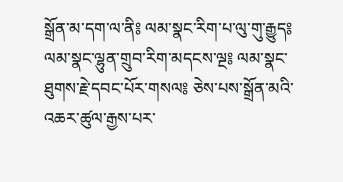སྒྲོན་མ་དག་ལ་ནི༔ ལམ་སྣང་རིག་པ་ལུ་གུ་རྒྱུད༔ ལམ་སྣང་ལྷུན་གྲུབ་རིག་མདངས་ལྔ༔ ལམ་སྣང་ཐུགས་རྗེ་དབང་པོར་གསལ༔ ཅེས་པས་སྒྲོན་མའི་འཆར་ཚུལ་རྒྱས་པར་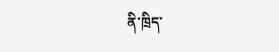ནི་ཁྲིད་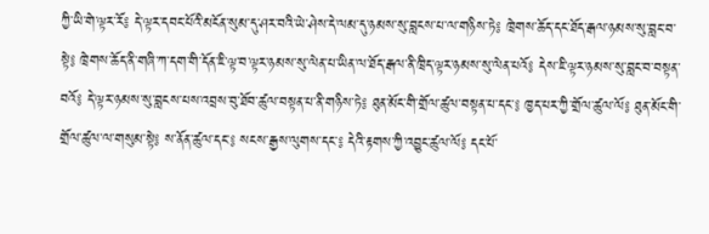ཀྱི་ཡི་གེ་ལྟར་རོ༔ དེ་ལྟར་དབང་པོའི་མངོན་སུམ་དུ་ཤར་བའི་ཡེ་ཤེས་དེ་ལམ་དུ་ཉམས་སུ་བླངས་པ་ལ་གཉིས་ཏེ༔ ཁྲེགས་ཆོད་དང་ཐོད་རྒལ་ཉམས་སུ་བླང་བ་སྟེ༔ ཁྲེགས་ཆོད་ནི་གཞི་ཀ་དག་གི་དོན་ཇི་ལྟ་བ་ལྟར་ཉམས་སུ་ལེན་པ་ཡིན་ལ་ཐོད་རྒལ་ནི་ཁྲིད་ལྟར་ཉམས་སུ་ལེན་པའོ༔ དེས་ཇི་ལྟར་ཉམས་སུ་བླང་བ་བསྟན་བའོ༔ དེ་ལྟར་ཉམས་སུ་བླངས་པས་འབྲས་བུ་ཐོབ་ཚུལ་བསྟན་པ་ནི་གཉིས་ཏེ༔ ཐུན་མོང་གི་གྲོལ་ཚུལ་བསྟན་པ་དང་༔ ཁྱད་པར་ཀྱི་གྲོལ་ཚུལ་ལོ༔ ཐུན་མོང་གི་གྲོལ་ཚུལ་ལ་གསུམ་སྟེ༔ ས་ནོན་ཚུལ་དང་༔ སངས་རྒྱས་ལུགས་དང་༔ དེའི་རྟགས་ཀྱི་འབྱུང་ཚུལ་ལོ༔ དང་པོ་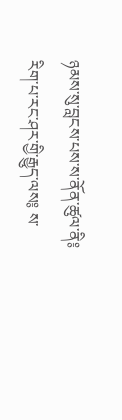ཉམས་སུ་བླངས་པས་ས་ནོན་ཚུལ་ནི༔ རིག་པ་རང་ཤར་གྱི་རྒྱུད་ལས༔ ས་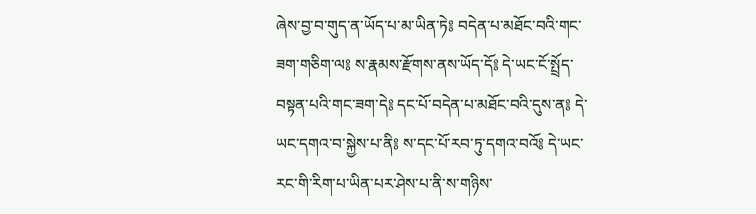ཞེས་བྱ་བ་གུད་ན་ཡོད་པ་མ་ཡིན་ཏེ༔ བདེན་པ་མཐོང་བའི་གང་ཟག་གཅིག་ལ༔ ས་རྣམས་རྫོགས་ནས་ཡོད་དོ༔ དེ་ཡང་ངོ་སྤྲོད་བསྟན་པའི་གང་ཟག་དེ༔ དང་པོ་བདེན་པ་མཐོང་བའི་དུས་ན༔ དེ་ཡང་དགའ་བ་སྐྱེས་པ་ནི༔ ས་དང་པོ་རབ་ཏུ་དགའ་བའོ༔ དེ་ཡང་རང་གི་རིག་པ་ཡིན་པར་ཤེས་པ་ནི་ས་གཉིས་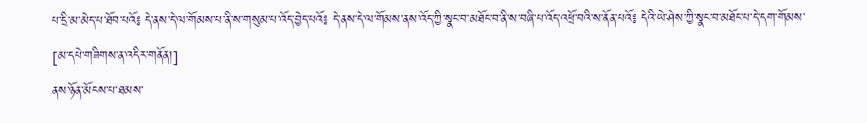པ་དྲི་མ་མེད་པ་ཐོབ་པའོ༔ དེ་ནས་དེ་ལ་གོམས་པ་ནི་ས་གསུམ་པ་འོད་བྱེད་པའོ༔ དེ་ནས་དེ་ལ་གོམས་ནས་འོད་ཀྱི་སྣང་བ་མཐོང་བ་ནི་ས་བཞི་པ་འོད་འཕྲོ་བའི་ས་ནོན་པའོ༔ དེའི་ཡེ་ཤེས་ཀྱི་སྣང་བ་མཐོང་པ་དེ་དག་གོམས་
[མ་དཔེ་གཟིགས་ན་འདིར་གནོན།]
ནས་ཉོན་མོངས་པ་ཐམས་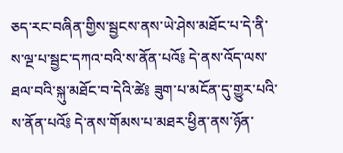ཅད་རང་བཞིན་གྱིས་སྦྱངས་ནས་ཡེ་ཤེས་མཐོང་པ་དེ་ནི་ས་ལྔ་པ་སྦྱང་དཀའ་བའི་ས་ནོན་པའོ༔ དེ་ནས་འོད་ལས་ཐལ་བའི་སྐུ་མཐོང་བ་དེའི་ཚེ༔ ཟུག་པ་མངོན་དུ་གྱུར་པའི་ས་ནོན་པའོ༔ དེ་ནས་གོམས་པ་མཐར་ཕྱིན་ནས་ཉོན་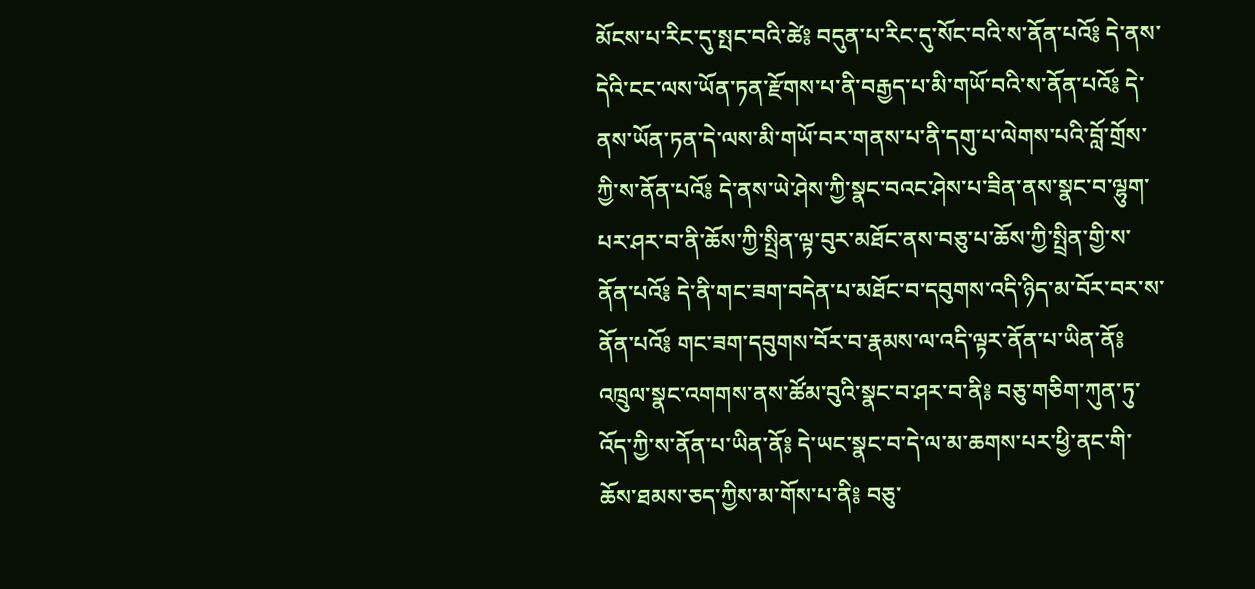མོངས་པ་རིང་དུ་སྤང་བའི་ཚེ༔ བདུན་པ་རིང་དུ་སོང་བའི་ས་ནོན་པའོ༔ དེ་ནས་དེའི་ངང་ལས་ཡོན་ཏན་རྫོགས་པ་ནི་བརྒྱད་པ་མི་གཡོ་བའི་ས་ནོན་པའོ༔ དེ་ནས་ཡོན་ཏན་དེ་ལས་མི་གཡོ་བར་གནས་པ་ནི་དགུ་པ་ལེགས་པའི་བློ་གྲོས་ཀྱི་ས་ནོན་པའོ༔ དེ་ནས་ཡེ་ཤེས་ཀྱི་སྣང་བའང་ཤེས་པ་ཟིན་ནས་སྣང་བ་ལྷུག་པར་ཤར་བ་ནི་ཆོས་ཀྱི་སྤྲིན་ལྟ་བུར་མཐོང་ནས་བཅུ་པ་ཆོས་ཀྱི་སྤྲིན་གྱི་ས་ནོན་པའོ༔ དེ་ནི་གང་ཟག་བདེན་པ་མཐོང་བ་དབུགས་འདི་ཉིད་མ་བོར་བར་ས་ནོན་པའོ༔ གང་ཟག་དབུགས་བོར་བ་རྣམས་ལ་འདི་ལྟར་ནོན་པ་ཡིན་ནོ༔ འཁྲུལ་སྣང་འགགས་ནས་ཚོམ་བུའི་སྣང་བ་ཤར་བ་ནི༔ བཅུ་གཅིག་ཀུན་ཏུ་འོད་ཀྱི་ས་ནོན་པ་ཡིན་ནོ༔ དེ་ཡང་སྣང་བ་དེ་ལ་མ་ཆགས་པར་ཕྱི་ནང་གི་ཆོས་ཐམས་ཅད་ཀྱིས་མ་གོས་པ་ནི༔ བཅུ་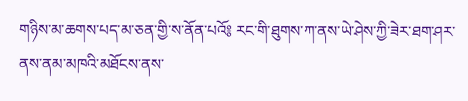གཉིས་མ་ཆགས་པད་མ་ཅན་གྱི་ས་ནོན་པའོ༔ རང་གི་ཐུགས་ཀ་ནས་ཡེ་ཤེས་ཀྱི་ཟེར་ཐག་ཤར་ནས་ནམ་མཁའི་མཐོངས་ནས་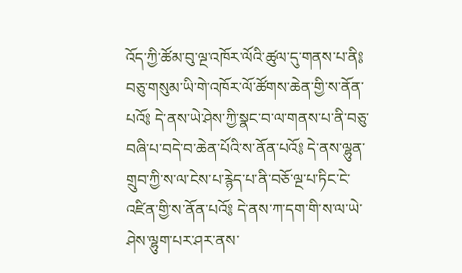འོད་ཀྱི་ཚོམ་བུ་ལྔ་འཁོར་ལོའི་ཚུལ་དུ་གནས་པ་ནི༔ བཅུ་གསུམ་ཡི་གེ་འཁོར་ལོ་ཚོགས་ཆེན་གྱི་ས་ནོན་པའོ༔ དེ་ནས་ཡེ་ཤེས་ཀྱི་སྣང་བ་ལ་གནས་པ་ནི་བཅུ་བཞི་པ་བདེ་བ་ཆེན་པོའི་ས་ནོན་པའོ༔ དེ་ནས་ལྷུན་གྲུབ་ཀྱི་ས་ལ་ངེས་པ་རྙེད་པ་ནི་བཅོ་ལྔ་པ་ཏིང་ངེ་འཛིན་གྱི་ས་ནོན་པའོ༔ དེ་ནས་ཀ་དག་གི་ས་ལ་ཡེ་ཤེས་ལྷུག་པར་ཤར་ནས་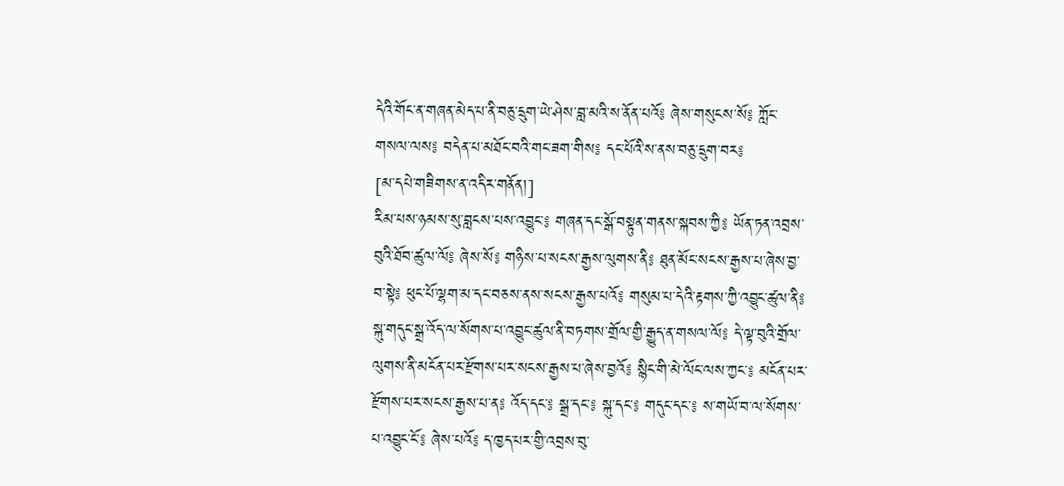དེའི་གོང་ན་གཞན་མེད་པ་ནི་བཅུ་དྲུག་ཡེ་ཤེས་བླ་མའི་ས་ནོན་པའོ༔ ཞེས་གསུངས་སོ༔ ཀློང་གསལ་ལས༔ བདེན་པ་མཐོང་བའི་གང་ཟག་གིས༔ དང་པོའི་ས་ནས་བཅུ་དྲུག་བར༔
[མ་དཔེ་གཟིགས་ན་འདིར་གནོན།]
རིམ་པས་ཉམས་སུ་བླངས་པས་འབྱུང་༔ གཞན་དང་སྒོ་བསྟུན་གནས་སྐབས་ཀྱི༔ ཡོན་ཏན་འབྲས་བུའི་ཐོབ་ཚུལ་ལོ༔ ཞེས་སོ༔ གཉིས་པ་སངས་རྒྱས་ལུགས་ནི༔ ཐུན་མོང་སངས་རྒྱས་པ་ཞེས་བྱ་བ་སྟེ༔ ཕུང་པོ་ལྷག་མ་དང་བཅས་ནས་སངས་རྒྱས་པའོ༔ གསུམ་པ་དེའི་རྟགས་ཀྱི་འབྱུང་ཚུལ་ནི༔ སྐུ་གདུང་སྒྲ་འོད་ལ་སོགས་པ་འབྱུང་ཚུལ་ནི་བཏགས་གྲོལ་གྱི་རྒྱུད་ན་གསལ་ལོ༔ དེ་ལྟ་བུའི་གྲོལ་ལུགས་ནི་མངོན་པར་རྫོགས་པར་སངས་རྒྱས་པ་ཞེས་བྱའོ༔ སྙིང་གི་མེ་ལོང་ལས་ཀྱང་༔ མངོན་པར་རྫོགས་པར་སངས་རྒྱས་པ་ན༔ འོད་དང་༔ སྒྲ་དང་༔ སྐུ་དང་༔ གདུང་དང་༔ ས་གཡོ་བ་ལ་སོགས་པ་འབྱུང་ངོ་༔ ཞེས་པའོ༔ ད་ཁྱད་པར་གྱི་འབྲས་བུ་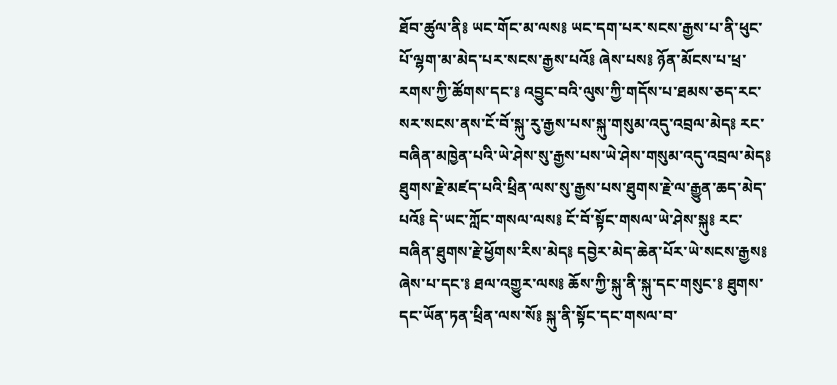ཐོབ་ཚུལ་ནི༔ ཡང་གོང་མ་ལས༔ ཡང་དག་པར་སངས་རྒྱས་པ་ནི་ཕུང་པོ་ལྷག་མ་མེད་པར་སངས་རྒྱས་པའོ༔ ཞེས་པས༔ ཉོན་མོངས་པ་ཕྲ་རགས་ཀྱི་ཚོགས་དང་༔ འབྱུང་བའི་ལུས་ཀྱི་གདོས་པ་ཐམས་ཅད་རང་སར་སངས་ནས་ངོ་བོ་སྐུ་རུ་རྒྱས་པས་སྐུ་གསུམ་འདུ་འབྲལ་མེད༔ རང་བཞིན་མཁྱེན་པའི་ཡེ་ཤེས་སུ་རྒྱས་པས་ཡེ་ཤེས་གསུམ་འདུ་འབྲལ་མེད༔ ཐུགས་རྗེ་མཛད་པའི་ཕྲིན་ལས་སུ་རྒྱས་པས་ཐུགས་རྗེ་ལ་རྒྱུན་ཆད་མེད་པའོ༔ དེ་ཡང་ཀློང་གསལ་ལས༔ ངོ་བོ་སྟོང་གསལ་ཡེ་ཤེས་སྐུ༔ རང་བཞིན་ཐུགས་རྗེ་ཕྱོགས་རིས་མེད༔ དབྱེར་མེད་ཆེན་པོར་ཡེ་སངས་རྒྱས༔ ཞེས་པ་དང་༔ ཐལ་འགྱུར་ལས༔ ཆོས་ཀྱི་སྐུ་ནི་སྐུ་དང་གསུང་༔ ཐུགས་དང་ཡོན་ཏན་ཕྲིན་ལས་སོ༔ སྐུ་ནི་སྟོང་དང་གསལ་བ་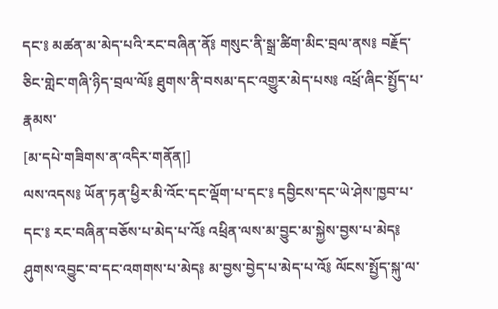དང་༔ མཚན་མ་མེད་པའི་རང་བཞིན་ནོ༔ གསུང་ནི་སྒྲ་ཚིག་མིང་བྲལ་ནས༔ བརྗོད་ཅིང་གླེང་གཞི་ཉིད་བྲལ་ལོ༔ ཐུགས་ནི་བསམ་དང་འགྱུར་མེད་པས༔ འཕྲོ་ཞིང་སྤྱོད་པ་རྣམས་
[མ་དཔེ་གཟིགས་ན་འདིར་གནོན།]
ལས་འདས༔ ཡོན་ཏན་ཕྱིར་མི་འོང་དང་ལྡོག་པ་དང་༔ དབྱིངས་དང་ཡེ་ཤེས་ཁྱབ་པ་དང་༔ རང་བཞིན་བཅོས་པ་མེད་པ་འོ༔ འཕྲིན་ལས་མ་བྱུང་མ་སྐྱེས་བྱས་པ་མེད༔ ཤུགས་འབྱུང་བ་དང་འགགས་པ་མེད༔ མ་བྱས་བྱེད་པ་མེད་པ་འོ༔ ལོངས་སྤྱོད་སྐུ་ལ་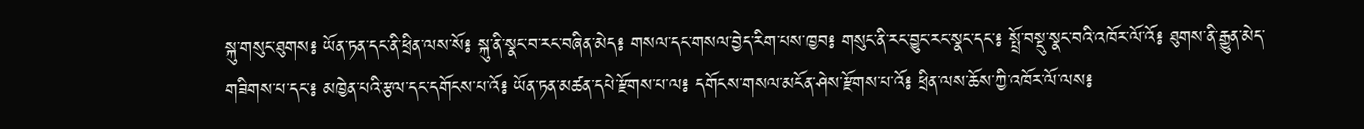སྐུ་གསུང་ཐུགས༔ ཡོན་ཏན་དང་ནི་ཕྲིན་ལས་སོ༔ སྐུ་ནི་སྣང་བ་རང་བཞིན་མེད༔ གསལ་དང་གསལ་བྱེད་རིག་པས་ཁྱབ༔ གསུང་ནི་རང་བྱུང་རང་སྣང་དང་༔ སྤྲོ་བསྡུ་སྣང་བའི་འཁོར་ལོ་འོ༔ ཐུགས་ནི་རྒྱུན་མེད་གཟིགས་པ་དང་༔ མཁྱེན་པའི་རྩལ་དང་དགོངས་པ་འོ༔ ཡོན་ཏན་མཚན་དཔེ་རྫོགས་པ་ལ༔ དགོངས་གསལ་མངོན་ཤེས་རྫོགས་པ་འོ༔ ཕྲིན་ལས་ཆོས་ཀྱི་འཁོར་ལོ་ལས༔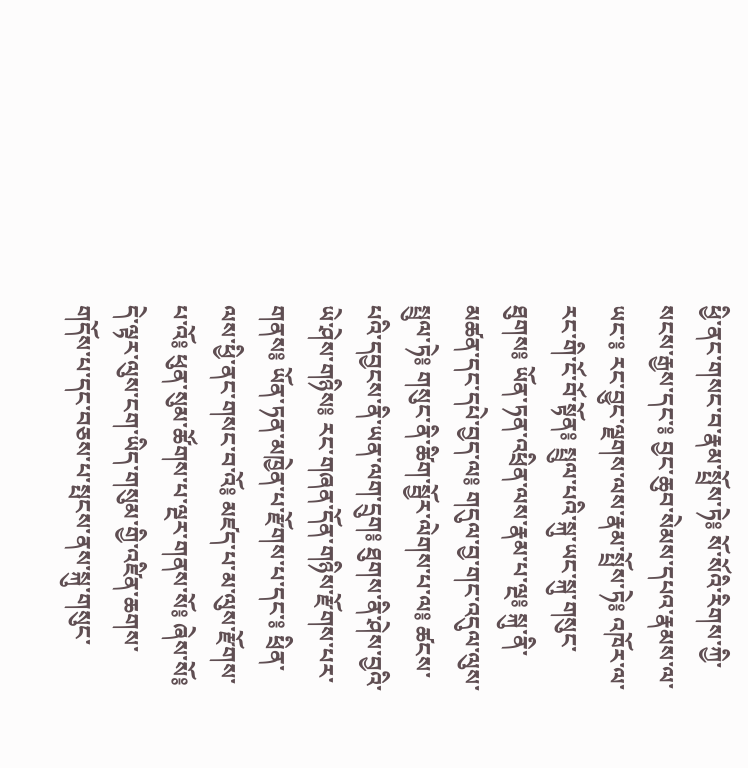ཕྱི་ནང་གསང་བ་རྣམ་སྤྲོས་ཏེ༔ སོ་སོའི་རིགས་ཀྱི་སངས་རྒྱས་དང་༔ བྱང་ཆུབ་སེམས་དཔའ་རྣམས་ལ་ཡང་༔ རང་བྱུང་ལྗགས་ལས་རྣམ་སྤྲོས་ཏེ༔ འཁོར་ལ་རང་གི་ངོ་བོ་སྟོན༔ སྤྲུལ་པའི་སྐུ་ཡང་སྐུ་གསུང་ཐུགས༔ ཡོན་ཏན་འཕྲིན་ལས་རྣམ་པ་ལྔ༔ སྐུ་ནི་མཚན་དང་དཔེ་བྱད་ལ༔ གདུལ་བྱ་གང་འདུལ་ལུས་སྤྲུལ་ཏེ༔ གསུང་ནི་ཚིག་སྦྱོར་ལེགས་པ་ལ༔ ཚངས་པའི་དབྱངས་ནི་ཡན་ལག་དྲུག༔ ཐུགས་ནི་ཤེས་བྱའི་ཡེ་ཤེས་གཉིས༔ རང་གཞན་དོན་གཉིས་རྫོགས་པར་གནས༔ ཡོན་ཏན་མཁྱེན་པ་རྫོགས་པ་དང་༔ ཕྲིན་ལས་ཕྱི་ནང་གསང་བ་འོ༔ མཛད་པ་མ་ལུས་རྫོགས་པ་འོ༔ ཕུན་སུམ་ཚོགས་པ་ལྔར་གནས་སོ༔ ཞེས་སོ༔ དེ་ལྟར་ལུས་ངག་ཡིད་གསུམ་གྱི་འཛིན་ཆགས་གདོས་པ་དང་བཅས་པ་སྤངས་ནས་སྐུ་གསུང་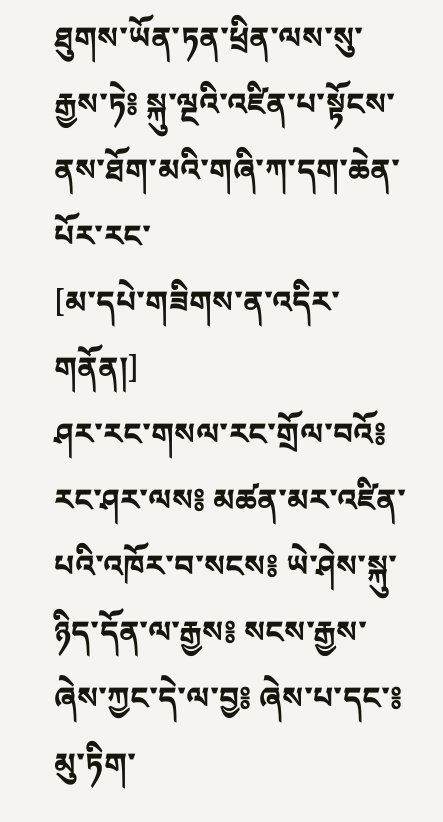ཐུགས་ཡོན་ཏན་ཕྲིན་ལས་སུ་རྒྱས་ཏེ༔ སྐུ་ལྔའི་འཛིན་པ་སྟོངས་ནས་ཐོག་མའི་གཞི་ཀ་དག་ཆེན་པོར་རང་
[མ་དཔེ་གཟིགས་ན་འདིར་གནོན།]
ཤར་རང་གསལ་རང་གྲོལ་བའོ༔ རང་ཤར་ལས༔ མཚན་མར་འཛིན་པའི་འཁོར་བ་སངས༔ ཡེ་ཤེས་སྐུ་ཉིད་དོན་ལ་རྒྱས༔ སངས་རྒྱས་ཞེས་ཀྱང་དེ་ལ་བྱ༔ ཞེས་པ་དང་༔ མུ་ཏིག་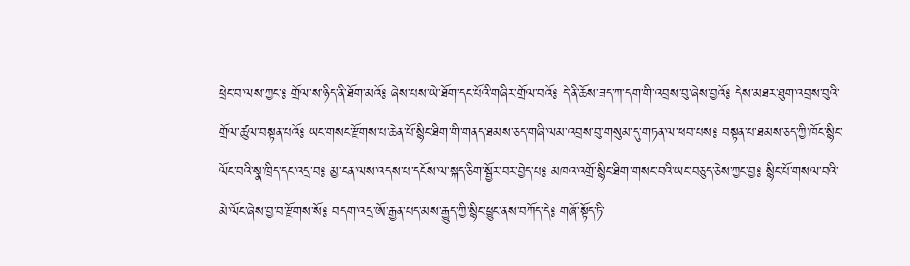ཕྲེང་བ་ལས་ཀྱང་༔ གྲོལ་ས་ཉིད་ནི་ཐོག་མའོ༔ ཞེས་པས་ཡེ་ཐོག་དང་པོའི་གཞིར་གྲོལ་བའོ༔ དེ་ནི་ཆོས་ཟད་ཀ་དག་གི་འབྲས་བུ་ཞེས་བྱའོ༔ དེས་མཐར་ཐུག་འབྲས་བུའི་གྲོལ་ཚུལ་བསྟན་པའོ༔ ཡང་གསང་རྫོགས་པ་ཆེན་པོ་སྙིང་ཐིག་གི་གནད་ཐམས་ཅད་གཞི་ལམ་འབྲས་བུ་གསུམ་དུ་གཏན་ལ་ཕབ་པས༔ བསྟན་པ་ཐམས་ཅད་ཀྱི་ཁོང་སྙིང་ལོང་བའི་སྣ་ཁྲིད་དང་འདྲ་བ༔ མྱ་ངན་ལས་འདས་པ་དངོས་ལ་སྐད་ཅིག་སྦྱོར་བར་བྱེད་པ༔ མཁའ་འགྲོ་སྙིང་ཐིག་གསང་བའི་ཡང་བཅུད་ཅེས་ཀྱང་བྱ༔ སྙིང་པོ་གསལ་བའི་མེ་ལོང་ཞེས་བྱ་བ་རྫོགས་སོ༔ བདག་འདྲ་ཨོ་རྒྱན་པད་མས་རྒྱུད་ཀྱི་སྙིང་ཕྱུང་ནས་བཀོད་དེ༔ གཞོ་སྟོད་ཏི་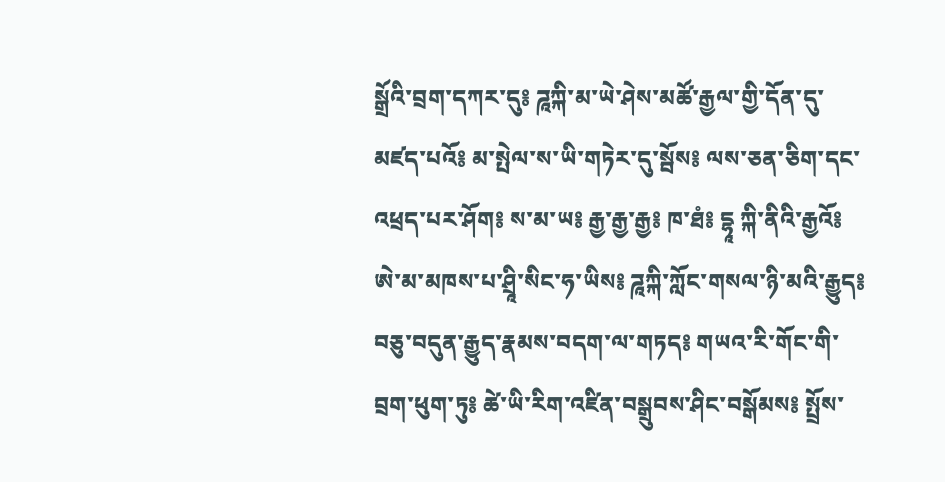སྒྲོའི་བྲག་དཀར་དུ༔ ཌཱཀྐི་མ་ཡེ་ཤེས་མཚོ་རྒྱལ་གྱི་དོན་དུ་མཛད་པའོ༔ མ་སྤེལ་ས་ཡི་གཏེར་དུ་སྦོས༔ ལས་ཅན་ཅིག་དང་འཕྲད་པར་ཤོག༔ ས་མ་ཡ༔ རྒྱ་རྒྱ་རྒྱ༔ ཁ་ཐཾ༔ དྷཱ ཀྐི་ནིའི་རྒྱའོ༔ ཨེ་མ་མཁས་པ་ཤྲཱི་སིང་ཧ་ཡིས༔ ཌཱཀྐི་ཀློང་གསལ་ཉི་མའི་རྒྱུད༔ བཅུ་བདུན་རྒྱུད་རྣམས་བདག་ལ་གཏད༔ གཡའ་རི་གོང་གི་བྲག་ཕུག་ཏུ༔ ཚེ་ཡི་རིག་འཛིན་བསྒྲུབས་ཤིང་བསྒོམས༔ སྤྲོས་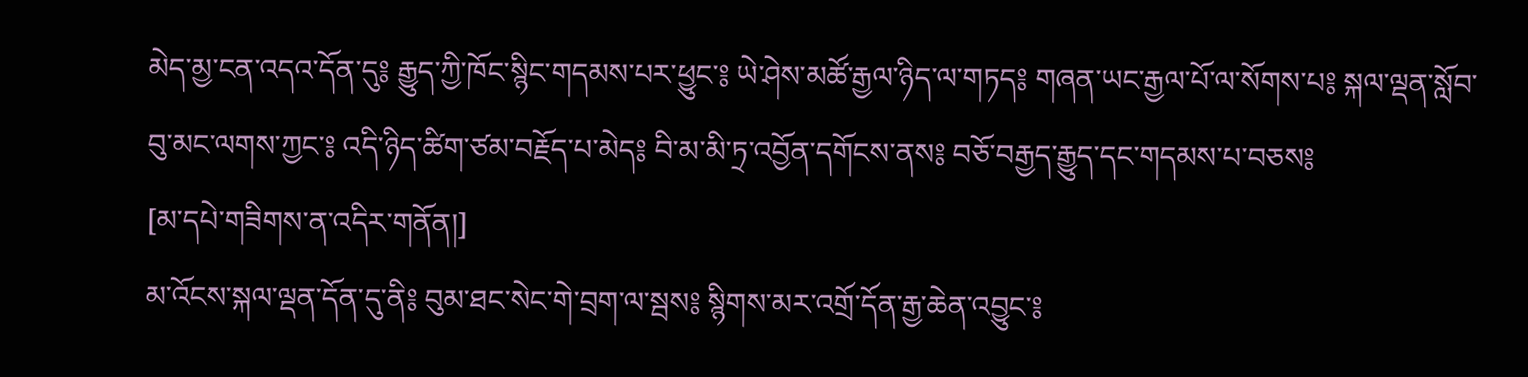མེད་མྱ་ངན་འདའ་དོན་དུ༔ རྒྱུད་ཀྱི་ཁོང་སྙིང་གདམས་པར་ཕྱུང་༔ ཡེ་ཤེས་མཚོ་རྒྱལ་ཉིད་ལ་གཏད༔ གཞན་ཡང་རྒྱལ་པོ་ལ་སོགས་པ༔ སྐལ་ལྡན་སློབ་བུ་མང་ལགས་ཀྱང་༔ འདི་ཉིད་ཚིག་ཙམ་བརྗོད་པ་མེད༔ བི་མ་མི་ཏྲ་འབྱོན་དགོངས་ནས༔ བཅོ་བརྒྱད་རྒྱུད་དང་གདམས་པ་བཅས༔
[མ་དཔེ་གཟིགས་ན་འདིར་གནོན།]
མ་འོངས་སྐལ་ལྡན་དོན་དུ་ནི༔ བུམ་ཐང་སེང་གེ་བྲག་ལ་སྦས༔ སྙིགས་མར་འགྲོ་དོན་རྒྱ་ཆེན་འབྱུང་༔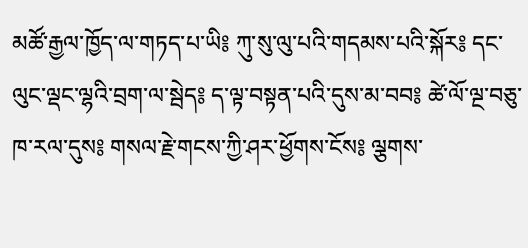མཚོ་རྒྱལ་ཁྱོད་ལ་གཏད་པ་ཡི༔ ཀུ་སུ་ལུ་པའི་གདམས་པའི་སྐོར༔ དང་ལུང་ལྡང་ལྷའི་བྲག་ལ་སྦེད༔ ད་ལྟ་བསྟན་པའི་དུས་མ་བབ༔ ཚེ་ལོ་ལྔ་བཅུ་ཁ་རལ་དུས༔ གསལ་རྗེ་གངས་ཀྱི་ཤར་ཕྱོགས་ངོས༔ ལྕགས་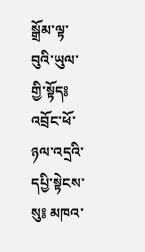སྒྲོམ་ལྟ་བུའི་ཡུལ་གྱི་སྟོད༔ འབྲོང་ཕོ་ཉལ་འདྲའི་དཔྱི་སྟེངས་སུ༔ མཁའ་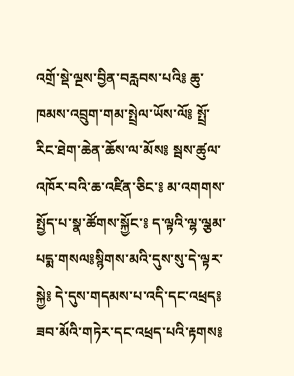འགྲོ་སྡེ་ལྔས་བྱིན་བརླབས་པའི༔ ཆུ་ཁམས་འབྲུག་གམ་སྤྲེལ་ཡོས་ལོ༔ སྤྲོ་རིང་ཐེག་ཆེན་ཆོས་ལ་མོས༔ སྦས་ཚུལ་འཁོར་བའི་ཆ་འཛིན་ཅིང་༔ མ་འགགས་སྤྱོད་པ་སྣ་ཚོགས་སྐྱོང་༔ ད་ལྟའི་ལྷ་ལྕམ་པདྨ་གསལ༔སྙིགས་མའི་དུས་སུ་དེ་ལྟར་སྐྱེ༔ དེ་དུས་གདམས་པ་འདི་དང་འཕྲད༔ ཟབ་མོའི་གཏེར་དང་འཕྲད་པའི་རྟགས༔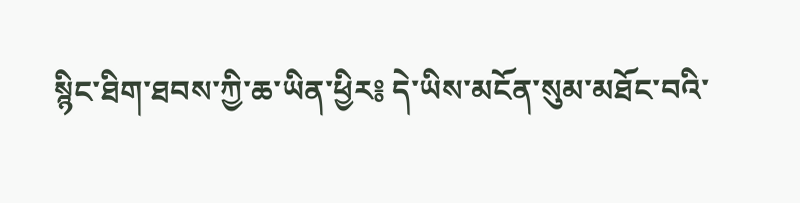སྙིང་ཐིག་ཐབས་ཀྱི་ཆ་ཡིན་ཕྱིར༔ དེ་ཡིས་མངོན་སུམ་མཐོང་བའི་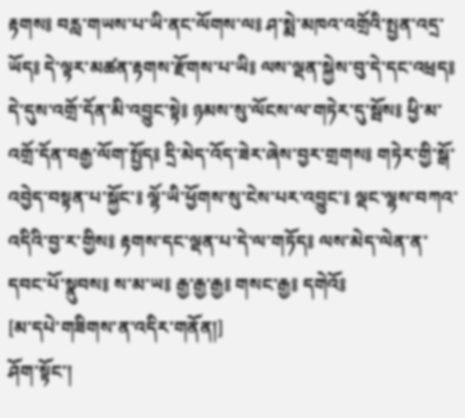རྟགས༔ བརླ་གཡས་པ་ཡི་ནང་ལོགས་ལ༔ ཤ་སྨེ་མཁའ་འགྲོའི་སྤྱན་འདྲ་ཡོད༔ དེ་ལྟར་མཚན་རྟགས་རྫོགས་པ་ཡི༔ ལས་ལྡན་སྐྱེས་བུ་དེ་དང་འཕྲད༔ དེ་དུས་འགྲོ་དོན་མི་འབྱུང་སྟེ༔ ཉམས་སུ་ལོངས་ལ་གཏེར་དུ་སྦོས༔ ཕྱི་མ་འགྲོ་དོན་བརྒྱ་ལོག་སྤྱོད༔ དྲི་མེད་འོད་ཟེར་ཞེས་བྱར་གྲགས༔ གཏེར་གྱི་སྒོ་འབྱེད་བསྟན་པ་སྐྱོང་༔ ལྷོ་ཡི་ཕྱོགས་སུ་ངེས་པར་འབྱུང་༔ ལྡང་ལྷས་བཀའ་འདིའི་བྱ་ར་གྱིས༔ རྟགས་དང་ལྡན་པ་དེ་ལ་གཏོད༔ ལས་མེད་ལེན་ན་དབང་པོ་སྣུབས༔ ས་མ་ཡ༔ རྒྱ་རྒྱ་རྒྱ༔ གསང་རྒྱ༔ དགེའོ༔
[མ་དཔེ་གཟིགས་ན་འདིར་གནོན།]
ཤོག་སྟོང་།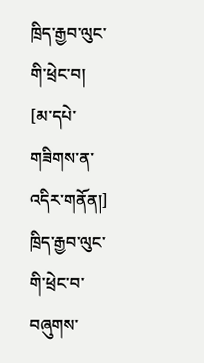ཁྲིད་རྒྱབ་ལུང་གི་ཕྲེང་བ།
[མ་དཔེ་གཟིགས་ན་འདིར་གནོན།]
ཁྲིད་རྒྱབ་ལུང་གི་ཕྲེང་བ་བཞུགས་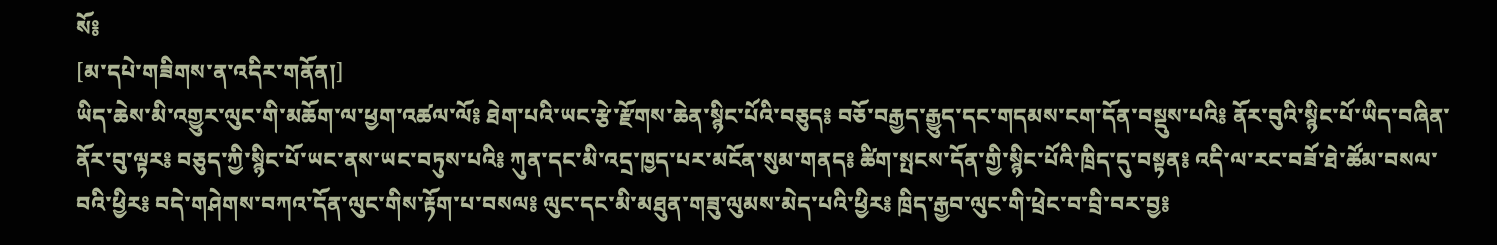སོ༔
[མ་དཔེ་གཟིགས་ན་འདིར་གནོན།]
ཡིད་ཆེས་མི་འགྱུར་ལུང་གི་མཆོག་ལ་ཕྱག་འཚལ་ལོ༔ ཐེག་པའི་ཡང་རྩེ་རྫོགས་ཆེན་སྙིང་པོའི་བཅུད༔ བཅོ་བརྒྱད་རྒྱུད་དང་གདམས་ངག་དོན་བསྡུས་པའི༔ ནོར་བུའི་སྙིང་པོ་ཡིད་བཞིན་ནོར་བུ་ལྟར༔ བཅུད་ཀྱི་སྙིང་པོ་ཡང་ནས་ཡང་བཏུས་པའི༔ ཀུན་དང་མི་འདྲ་ཁྱད་པར་མངོན་སུམ་གནད༔ ཚིག་སྤངས་དོན་གྱི་སྙིང་པོའི་ཁྲིད་དུ་བསྟན༔ འདི་ལ་རང་བཟོ་ཐེ་ཚོམ་བསལ་བའི་ཕྱིར༔ བདེ་གཤེགས་བཀའ་དོན་ལུང་གིས་རྟོག་པ་བསལ༔ ལུང་དང་མི་མཐུན་གཟུ་ལུམས་མེད་པའི་ཕྱིར༔ ཁྲིད་རྒྱབ་ལུང་གི་ཕྲེང་བ་བྲི་བར་བྱ༔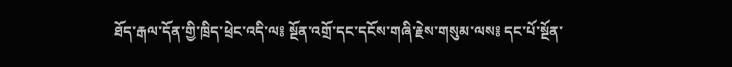ཐོད་རྒལ་དོན་གྱི་ཁྲིད་ཕྲེང་འདི་ལ༔ སྔོན་འགྲོ་དང་དངོས་གཞི་རྗེས་གསུམ་ལས༔ དང་པོ་སྔོན་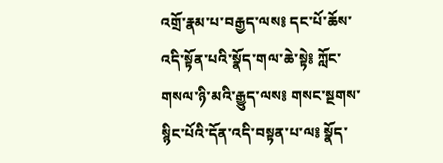འགྲོ་རྣམ་པ་བརྒྱད་ལས༔ དང་པོ་ཆོས་འདི་སྟོན་པའི་སྣོད་གལ་ཆེ་སྟེ༔ ཀློང་གསལ་ཉི་མའི་རྒྱུད་ལས༔ གསང་སྔགས་སྙིང་པོའི་དོན་འདི་བསྟན་པ་ལ༔ སྣོད་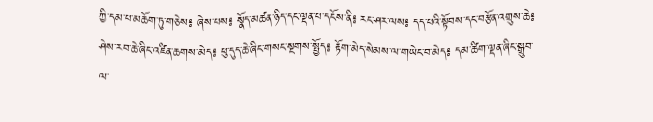ཀྱི་དམ་པ་མཆོག་ཏུ་གཅེས༔ ཞེས་པས༔ སྣོད་མཚན་ཉིད་དང་ལྡན་པ་དངོས་ནི༔ རང་ཤར་ལས༔ དད་པའི་སྟོབས་དང་བརྩོན་འགྲུས་ཆེ༔ ཤེས་རབ་ཆེ་ཞིང་འཛིན་ཆགས་མེད༔ ཕུ་དུད་ཆེ་ཞིང་གསང་སྔགས་སྤྱོད༔ རྟོག་མེད་སེམས་ལ་གཡེང་བ་མེད༔ དམ་ཚིག་ལྡན་ཞིང་སྒྲུབ་ལ་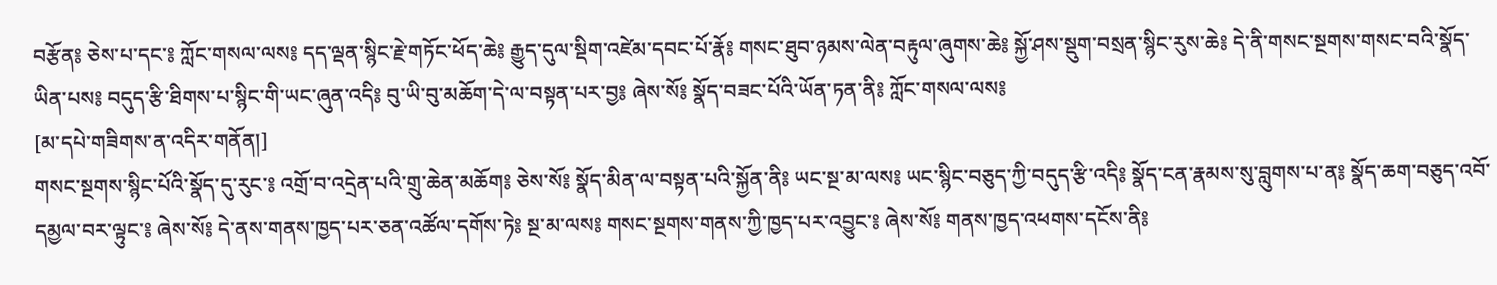བརྩོན༔ ཅེས་པ་དང་༔ ཀློང་གསལ་ལས༔ དད་ལྡན་སྙིང་རྗེ་གཏོང་ཕོད་ཆེ༔ རྒྱུད་དུལ་སྡིག་འཛེམ་དབང་པོ་རྣོ༔ གསང་ཐུབ་ཉམས་ལེན་བརྟུལ་ཞུགས་ཆེ༔ སྐྱོ་ཤས་སྡུག་བསྲན་སྙིང་རུས་ཆེ༔ དེ་ནི་གསང་སྔགས་གསང་བའི་སྣོད་ཡིན་པས༔ བདུད་རྩི་ཐིགས་པ་སྙིང་གི་ཡང་ཞུན་འདི༔ བུ་ཡི་བུ་མཆོག་དེ་ལ་བསྟན་པར་བྱ༔ ཞེས་སོ༔ སྣོད་བཟང་པོའི་ཡོན་ཏན་ནི༔ ཀློང་གསལ་ལས༔
[མ་དཔེ་གཟིགས་ན་འདིར་གནོན།]
གསང་སྔགས་སྙིང་པོའི་སྣོད་དུ་རུང་༔ འགྲོ་བ་འདྲེན་པའི་གྲུ་ཆེན་མཆོག༔ ཅེས་སོ༔ སྣོད་མིན་ལ་བསྟན་པའི་སྐྱོན་ནི༔ ཡང་སྔ་མ་ལས༔ ཡང་སྙིང་བཅུད་ཀྱི་བདུད་རྩི་འདི༔ སྣོད་ངན་རྣམས་སུ་བླུགས་པ་ན༔ སྣོད་ཆག་བཅུད་འབོ་དམྱལ་བར་ལྟུང་༔ ཞེས་སོ༔ དེ་ནས་གནས་ཁྱད་པར་ཅན་འཚོལ་དགོས་ཏེ༔ སྔ་མ་ལས༔ གསང་སྔགས་གནས་ཀྱི་ཁྱད་པར་འབྱུང་༔ ཞེས་སོ༔ གནས་ཁྱད་འཕགས་དངོས་ནི༔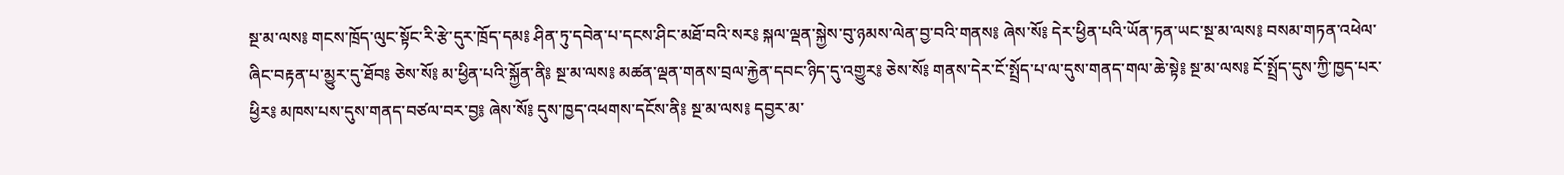སྔ་མ་ལས༔ གངས་ཁྲོད་ལུང་སྟོང་རི་རྩེ་དུར་ཁྲོད་དམ༔ ཤིན་ཏུ་དབེན་པ་དངས་ཤིང་མཐོ་བའི་སར༔ སྐལ་ལྡན་སྐྱེས་བུ་ཉམས་ལེན་བྱ་བའི་གནས༔ ཞེས་སོ༔ དེར་ཕྱིན་པའི་ཡོན་ཏན་ཡང་སྔ་མ་ལས༔ བསམ་གཏན་འཕེལ་ཞིང་བརྟན་པ་མྱུར་དུ་ཐོབ༔ ཅེས་སོ༔ མ་ཕྱིན་པའི་སྐྱོན་ནི༔ སྔ་མ་ལས༔ མཚན་ལྡན་གནས་བྲལ་རྐྱེན་དབང་ཉིད་དུ་འགྱུར༔ ཅེས་སོ༔ གནས་དེར་ངོ་སྤྲོད་པ་ལ་དུས་གནད་གལ་ཆེ་སྟེ༔ སྔ་མ་ལས༔ ངོ་སྤྲོད་དུས་ཀྱི་ཁྱད་པར་ཕྱིར༔ མཁས་པས་དུས་གནད་བཙལ་བར་བྱ༔ ཞེས་སོ༔ དུས་ཁྱད་འཕགས་དངོས་ནི༔ སྔ་མ་ལས༔ དབྱར་མ་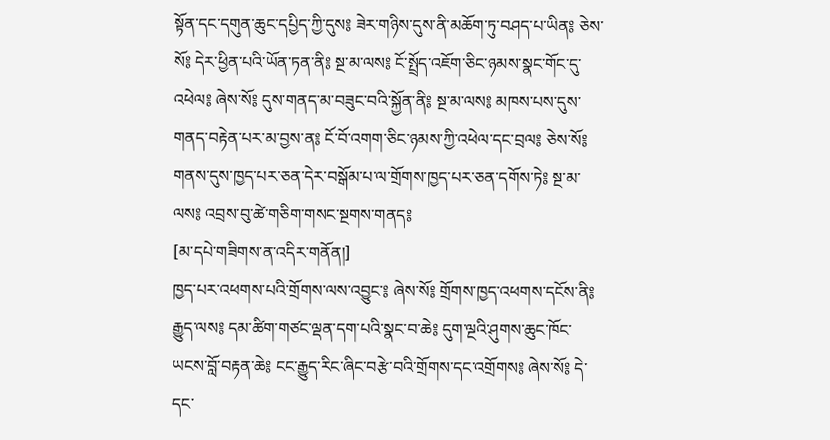སྟོན་དང་དགུན་ཆུང་དཔྱིད་ཀྱི་དུས༔ ཟེར་གཉིས་དུས་ནི་མཆོག་ཏུ་བཤད་པ་ཡིན༔ ཅེས་སོ༔ དེར་ཕྱིན་པའི་ཡོན་ཏན་ནི༔ སྔ་མ་ལས༔ ངོ་སྤྲོད་འཇོག་ཅིང་ཉམས་སྣང་གོང་དུ་འཕེལ༔ ཞེས་སོ༔ དུས་གནད་མ་བཟུང་བའི་སྐྱོན་ནི༔ སྔ་མ་ལས༔ མཁས་པས་དུས་གནད་བརྟེན་པར་མ་བྱས་ན༔ ངོ་བོ་འགག་ཅིང་ཉམས་ཀྱི་འཕེལ་དང་བྲལ༔ ཅེས་སོ༔ གནས་དུས་ཁྱད་པར་ཅན་དེར་བསྒོམ་པ་ལ་གྲོགས་ཁྱད་པར་ཅན་དགོས་ཏེ༔ སྔ་མ་ལས༔ འབྲས་བུ་ཚེ་གཅིག་གསང་སྔགས་གནད༔
[མ་དཔེ་གཟིགས་ན་འདིར་གནོན།]
ཁྱད་པར་འཕགས་པའི་གྲོགས་ལས་འབྱུང་༔ ཞེས་སོ༔ གྲོགས་ཁྱད་འཕགས་དངོས་ནི༔ རྒྱུད་ལས༔ དམ་ཚིག་གཙང་ལྡན་དག་པའི་སྣང་བ་ཆེ༔ དུག་ལྔའི་ཤུགས་ཆུང་ཁོང་ཡངས་བློ་བརྟན་ཆེ༔ ངང་རྒྱུད་རིང་ཞིང་བརྩེ་བའི་གྲོགས་དང་འགྲོགས༔ ཞེས་སོ༔ དེ་དང་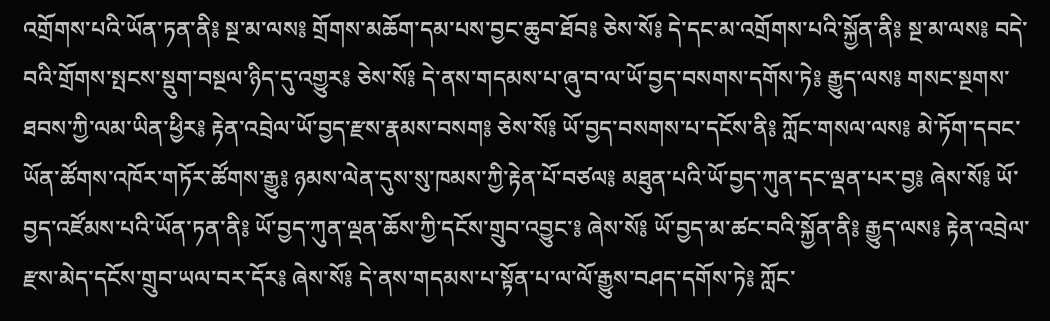འགྲོགས་པའི་ཡོན་ཏན་ནི༔ སྔ་མ་ལས༔ གྲོགས་མཆོག་དམ་པས་བྱང་ཆུབ་ཐོབ༔ ཅེས་སོ༔ དེ་དང་མ་འགྲོགས་པའི་སྐྱོན་ནི༔ སྔ་མ་ལས༔ བདེ་བའི་གྲོགས་སྤངས་སྡུག་བསྔལ་ཉིད་དུ་འགྱུར༔ ཅེས་སོ༔ དེ་ནས་གདམས་པ་ཞུ་བ་ལ་ཡོ་བྱད་བསགས་དགོས་ཏེ༔ རྒྱུད་ལས༔ གསང་སྔགས་ཐབས་ཀྱི་ལམ་ཡིན་ཕྱིར༔ རྟེན་འབྲེལ་ཡོ་བྱད་རྫས་རྣམས་བསག༔ ཅེས་སོ༔ ཡོ་བྱད་བསགས་པ་དངོས་ནི༔ ཀློང་གསལ་ལས༔ མེ་ཏོག་དབང་ཡོན་ཚོགས་འཁོར་གཏོར་ཚོགས་རྒྱུ༔ ཉམས་ལེན་དུས་སུ་ཁམས་ཀྱི་རྟེན་པོ་བཙལ༔ མཐུན་པའི་ཡོ་བྱད་ཀུན་དང་ལྡན་པར་བྱ༔ ཞེས་སོ༔ ཡོ་བྱད་འཛོམས་པའི་ཡོན་ཏན་ནི༔ ཡོ་བྱད་ཀུན་ལྡན་ཆོས་ཀྱི་དངོས་གྲུབ་འབྱུང་༔ ཞེས་སོ༔ ཡོ་བྱད་མ་ཚང་བའི་སྐྱོན་ནི༔ རྒྱུད་ལས༔ རྟེན་འབྲེལ་རྫས་མེད་དངོས་གྲུབ་ཡལ་བར་དོར༔ ཞེས་སོ༔ དེ་ནས་གདམས་པ་སྟོན་པ་ལ་ལོ་རྒྱུས་བཤད་དགོས་ཏེ༔ ཀློང་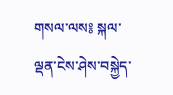གསལ་ལས༔ སྐལ་ལྡན་ངེས་ཤེས་བསྐྱེད་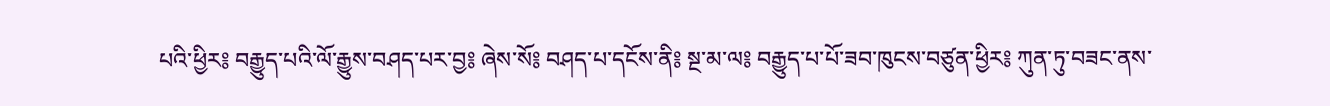པའི་ཕྱིར༔ བརྒྱུད་པའི་ལོ་རྒྱུས་བཤད་པར་བྱ༔ ཞེས་སོ༔ བཤད་པ་དངོས་ནི༔ སྔ་མ་ལ༔ བརྒྱུད་པ་པོ་ཟབ་ཁུངས་བཙུན་ཕྱིར༔ ཀུན་ཏུ་བཟང་ནས་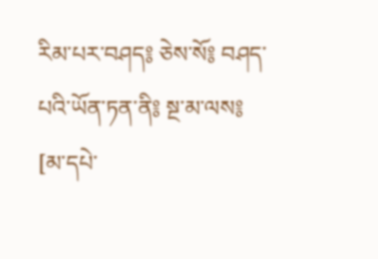རིམ་པར་བཤད༔ ཅེས་སོ༔ བཤད་པའི་ཡོན་ཏན་ནི༔ སྔ་མ་ལས༔
[མ་དཔེ་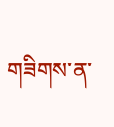གཟིགས་ན་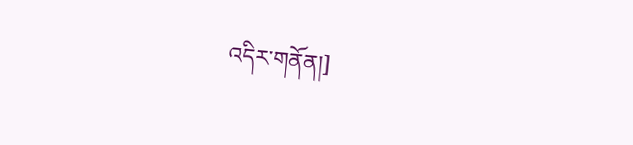འདིར་གནོན།]